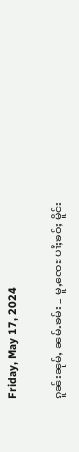Friday, May 17, 2024

ၵူၼ်းၼုမ်ႇ ၼမ်ႉၶမ်း – မူႇၸေႊ ပၢႆႈၶဝ်ႈ မိူင်း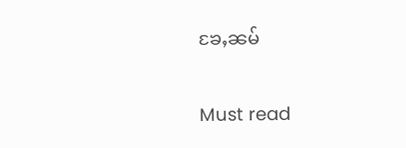ၶႄႇၼမ်

Must read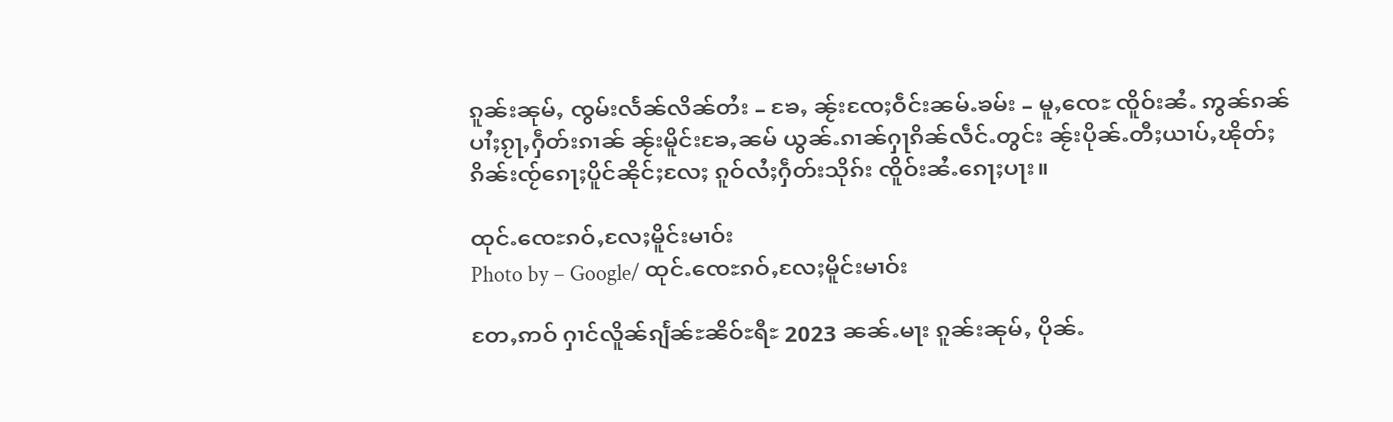ၵူၼ်းၼုမ်ႇ ၸွမ်းလႅၼ်လိၼ်တႆး – ၶႄႇ ၼႂ်းၸႄႈဝဵင်းၼမ်ႉၶမ်း – မူႇၸေႊ ၸိူဝ်းၼႆႉ ဢွၼ်ၵၼ်ပၢႆႈၵႂႃႇႁဵတ်းၵၢၼ် ၼႂ်းမိူင်းၶႄႇၼမ် ယွၼ်ႉၵၢၼ်ႁႃၵိၼ်လဵင်ႉတွင်း ၼႂ်းပိုၼ်ႉတီႈယၢပ်ႇၽိုတ်ႈၵိၼ်းၸႂ်ၵေႃႈပိူင်ၼိုင်ႈလႄႈ ၵူဝ်လႆႈႁဵတ်းသိုၵ်း ၸိူဝ်းၼႆႉၵေႃႈပႃး။

ထုင်ႉၸေႊၵဝ်ႇလႄႈမိူင်းမၢဝ်း
Photo by – Google/ ထုင်ႉၸေႊၵဝ်ႇလႄႈမိူင်းမၢဝ်း

တႄႇဢဝ် ႁၢင်လိူၼ်ၵျႅၼ်ႊၼိဝ်ႊရီႊ 2023 ၼၼ်ႉမႃး ၵူၼ်းၼုမ်ႇ ပိုၼ်ႉ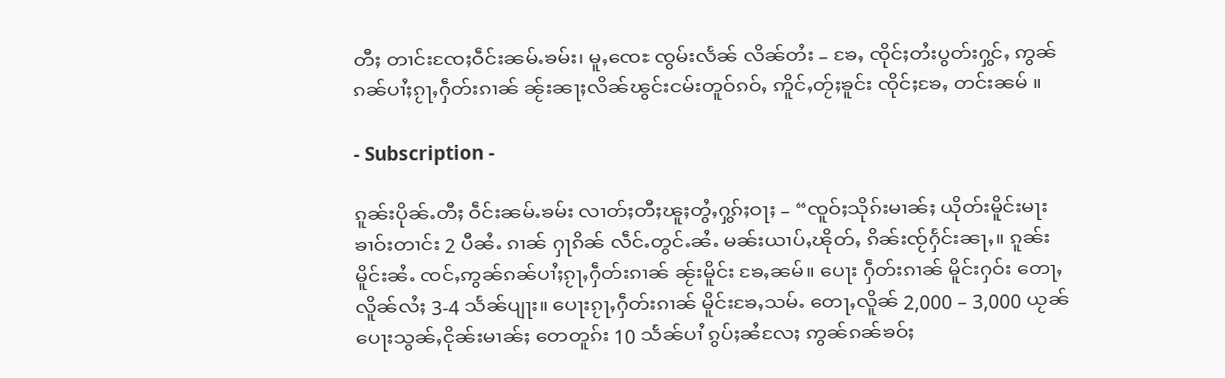တီႈ တၢင်းၸႄႈဝဵင်းၼမ်ႉၶမ်း၊ မူႇၸေႊ ၸွမ်းလႅၼ် လိၼ်တႆး – ၶႄႇ ၸိုင်ႈတႆးပွတ်းႁွင်ႇ ဢွၼ်ၵၼ်ပၢႆႈၵႂႃႇႁဵတ်းၵၢၼ် ၼႂ်းၼႃႈလိၼ်ၽွင်းငမ်းတူဝ်ၵဝ်ႇ ဢိူင်ႇတႂ်ႈၶူင်း ၸိုင်ႈၶႄႇ တင်းၼမ် ။

- Subscription -

ၵူၼ်းပိုၼ်ႉတီႈ ဝဵင်းၼမ်ႉၶမ်း လၢတ်ႈတီႈၽူႈတွႆႇႁွၵ်ႈဝႃႈ – “ၸူဝ်ႈသိုၵ်းမၢၼ်ႈ ယိုတ်းမိူင်းမႃး ၶၢဝ်းတၢင်း 2 ပီၼႆႉ ၵၢၼ် ႁႃၵိၼ် လဵင်ႉတွင်ႉၼႆႉ မၼ်းယၢပ်ႇၽိုတ်ႇ ၵိၼ်းၸႂ်ႁႅင်းၼႃႇ။ ၵူၼ်းမိူင်းၼႆႉ ၸင်ႇဢွၼ်ၵၼ်ပၢႆႈၵႂႃႇႁဵတ်းၵၢၼ် ၼႂ်းမိူင်း ၶႄႇၼမ်။ ပေႃး ႁဵတ်းၵၢၼ် မိူင်းႁဝ်း တေႃႇလိူၼ်လႆႈ 3-4 သႅၼ်ပျႃး။ ပေႃးၵႂႃႇႁဵတ်းၵၢၼ် မိူင်းၶႄႇသမ်ႉ တေႃႇလိူၼ် 2,000 – 3,000 ယႂၼ် ပေႃးသွၼ်ႇငိုၼ်းမၢၼ်ႈ တေတူၵ်း 10 သႅၼ်ပၢႆ ၵွပ်ႈၼႆလႄႈ ဢွၼ်ၵၼ်ၶဝ်ႈ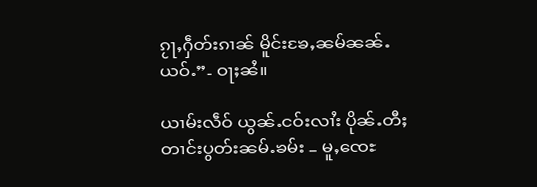ၵႂႃႇႁဵတ်းၵၢၼ် မိူင်းၶႄႇၼမ်ၼၼ်ႉယဝ်ႉ”- ဝႃႈၼႆ။

ယၢမ်းလဵဝ် ယွၼ်ႉငဝ်းလၢႆး ပိုၼ်ႉတီႈ တၢင်းပွတ်းၼမ်ႉၶမ်း – မူႇၸေႊ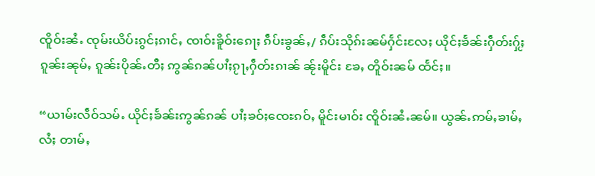ၸိူဝ်းၼႆႉ ၸုမ်းယိပ်းၵွင်ႈၵၢင်ႇ ၸၢဝ်းၶိူဝ်းၵေႃႈ ၵဵပ်းၶွၼ်ႇ/ ၵဵပ်းသိုၵ်းၼမ်ႁႅင်းလႄႈ ယိုင်ႈၶႅၼ်းႁဵတ်းႁႂ်ႈၵူၼ်းၼုမ်ႇ ၵူၼ်းပိုၼ်ႉတီႈ ဢွၼ်ၵၼ်ပၢႆႈၵႂႃႇႁဵတ်းၵၢၼ် ၼႂ်းမိူင်း ၶႄႇ တိူဝ်းၼမ် ထႅင်ႈ။

“ယၢမ်းလဵဝ်သမ်ႉ ယိုင်ႈၶႅၼ်းဢွၼ်ၵၼ် ပၢႆႈၶဝ်ႈၸေႊၵဝ်ႇ မိူင်းမၢဝ်း ၸိူဝ်းၼႆႉၼမ်။ ယွၼ်ႉဢမ်ႇၶၢမ်ႇလႆႈ တၢမ်ႇ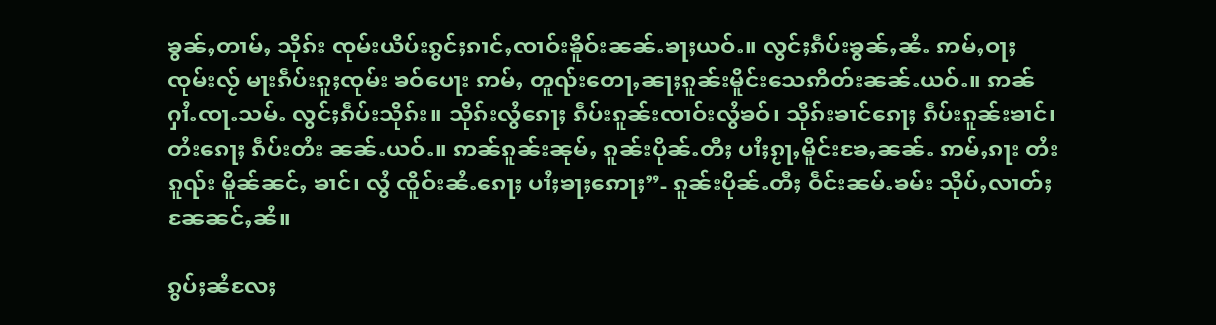ၶွၼ်ႇတၢမ်ႇ သိုၵ်း ၸုမ်းယိပ်းၵွင်ႈၵၢင်ႇၸၢဝ်းၶိူဝ်းၼၼ်ႉၶႃႈယဝ်ႉ။ လွင်ႈၵဵပ်းၶွၼ်ႇၼႆႉ ဢမ်ႇဝႃႈၸုမ်းလႂ် မႃးၵဵပ်းၵူႈၸုမ်း ၶဝ်ပေႃး ဢမ်ႇ တူၺ်းတေႃႇၼႃႈၵူၼ်းမိူင်းသေဢိတ်းၼၼ်ႉယဝ်ႉ။ ဢၼ်ႁၢႆႉၸႃႉသမ်ႉ လွင်ႈၵဵပ်းသိုၵ်း။ သိုၵ်းလွႆၵေႃႈ ၵဵပ်းၵူၼ်းၸၢဝ်းလွႆၶဝ်၊ သိုၵ်းၶၢင်ၵေႃႈ ၵဵပ်းၵူၼ်းၶၢင်၊ တႆးၵေႃႈ ၵဵပ်းတႆး ၼၼ်ႉယဝ်ႉ။ ဢၼ်ၵူၼ်းၼုမ်ႇ ၵူၼ်းပိုၼ်ႉတီႈ ပၢႆႈၵႂႃႇမိူင်းၶႄႇၼၼ်ႉ ဢမ်ႇၵႃး တႆးၵူၺ်း မိူၼ်ၼင်ႇ ၶၢင်၊ လွႆ ၸိူဝ်းၼႆႉၵေႃႈ ပၢႆႈၶႃႈဢေႃႈ”- ၵူၼ်းပိုၼ်ႉတီႈ ဝဵင်းၼမ်ႉၶမ်း သိုပ်ႇလၢတ်ႈၼႄၼင်ႇၼႆ။

ၵွပ်ႈၼႆလႄႈ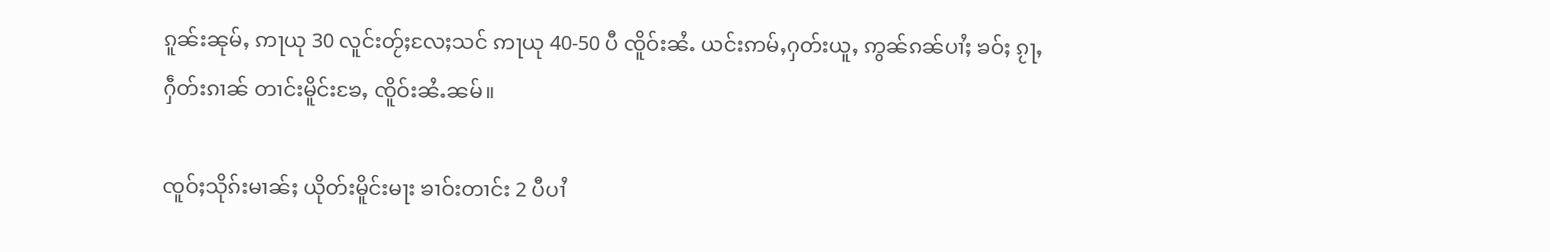ၵူၼ်းၼုမ်ႇ ဢႃယု 30 လူင်းတႂ်ႈလႄႈသင် ဢႃယု 40-50 ပီ ၸိူဝ်းၼႆႉ ယင်းဢမ်ႇႁတ်းယူႇ ဢွၼ်ၵၼ်ပၢႆႈ ၶဝ်ႈ ၵႂႃႇႁဵတ်းၵၢၼ် တၢင်းမိူင်းၶႄႇ ၸိူဝ်းၼႆႉၼမ်။

ၸူဝ်ႈသိုၵ်းမၢၼ်ႈ ယိုတ်းမိူင်းမႃး ၶၢဝ်းတၢင်း 2 ပီပၢႆ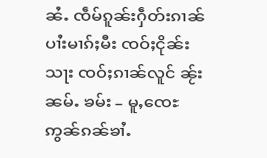ၼႆႉ ၸဵမ်ၵူၼ်းႁဵတ်းၵၢၼ်ပၢႆးမၢၵ်ႈမီး ၸဝ်ႈငိုၼ်းသႃး ၸဝ်ႈၵၢၼ်လူင် ၼႂ်းၼမ်ႉ ၶမ်း – မူႇၸေႊ ဢွၼ်ၵၼ်ၶၢႆႉ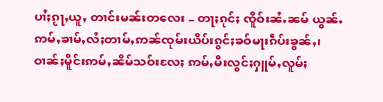ပၢႆႈၵႂႃႇယူႇ တၢင်းမၼ်းတလေး – တႃႈၵုင်ႈ ၸိူဝ်းၼႆႉၼမ် ယွၼ်ႉဢမ်ႇၶၢမ်ႇလႆႈတၢမ်ႇဢၼ်ၸုမ်းယိပ်းၵွင်ႈၶဝ်မႃးၵဵပ်းၶွၼ်ႇ၊ ဝၢၼ်ႈမိူင်းဢမ်ႇၼိမ်သဝ်းလႄႈ ဢမ်ႇမီးလွင်ႈႁူမ်ႇလူမ်ႈ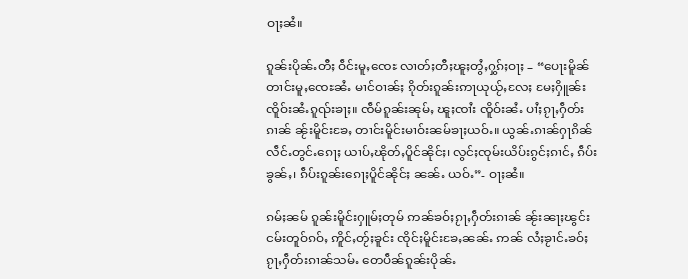ဝႃႈၼႆ။

ၵူၼ်းပိုၼ်ႉတီႈ ဝဵင်းမူႇၸေႊ လၢတ်ႈတီႈၽူႈတွႆႇႁွၵ်ႈဝႃႈ – “ပေႃးမိူၼ်တၢင်းမူႇၸေႊၼႆႉ မၢင်ဝၢၼ်ႈ ၵိုတ်းၵူၼ်းဢႃယုယႂ်ႇလႄႈ မႄႈႁိူၼ်း ၸိူဝ်းၼႆႉၵူၺ်းၶႃႈ။ ၸဵမ်ၵူၼ်းၼုမ်ႇ ၽူႈၸၢႆး ၸိူဝ်းၼႆႉ ပၢႆႈၵႂႃႇႁဵတ်းၵၢၼ် ၼႂ်းမိူင်းၶႄႇ တၢင်းမိူင်းမၢဝ်းၼမ်ၶႃႈယဝ်ႉ။ ယွၼ်ႉၵၢၼ်ႁႃၵိၼ်လဵင်ႉတွင်ႉၵေႃႈ ယၢပ်ႇၽိုတ်ႇပိူင်ၼိုင်ႈ၊ လွင်ႈၸုမ်းယိပ်းၵွင်ႈၵၢင်ႇ ၵဵပ်းၶွၼ်ႇ၊ ၵဵပ်းၵူၼ်းၵေႃႈပိူင်ၼိုင်ႈ ၼၼ်ႉ ယဝ်ႉ”- ဝႃႈၼႆ။

ၵမ်ႈၼမ် ၵူၼ်းမိူင်းႁူမ်ႈတုမ် ဢၼ်ၶဝ်ႈၵႂႃႇႁဵတ်းၵၢၼ် ၼႂ်းၼႃႈၽွင်းငမ်းတူဝ်ၵဝ်ႇ ဢိူင်ႇတႂ်ႈၶူင်း ၸိုင်ႈမိူင်းၶႄႇၼၼ်ႉ ဢၼ် လႆႈၶႂၢင်ႉၶဝ်ႈၵႂႃႇႁဵတ်းၵၢၼ်သမ်ႉ တေပဵၼ်ၵူၼ်းပိုၼ်ႉ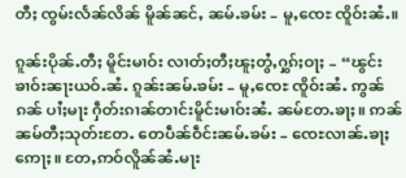တီႈ ၸွမ်းလႅၼ်လိၼ် မိူၼ်ၼင်ႇ ၼမ်ႉၶမ်း – မူႇၸေႊ ၸိူဝ်းၼႆႉ။

ၵူၼ်းပိုၼ်ႉတီႈ မိူင်းမၢဝ်း လၢတ်ႈတီႈၽူႈတွႆႇႁွၵ်ႈဝႃႈ – “ၽွင်းၶၢဝ်းၼႃးယဝ်ႉၼႆႉ ၵူၼ်းၼမ်ႉၶမ်း – မူႇၸေႊ ၸိူဝ်းၼႆႉ ဢွၼ်ၵၼ် ပၢႆႈမႃး ႁဵတ်းၵၢၼ်တၢင်းမိူင်းမၢဝ်းၼႆႉ ၼမ်တႄႉၶႃႈ။ ဢၼ်ၼမ်တီႈသုတ်းတႄႉ တေပဵၼ်ဝဵင်းၼမ်ႉၶမ်း – ၸေႊလၢၼ်ႉၶႃႈဢေႃႈ။ တႄႇဢဝ်လိူၼ်ၼႆႉမႃး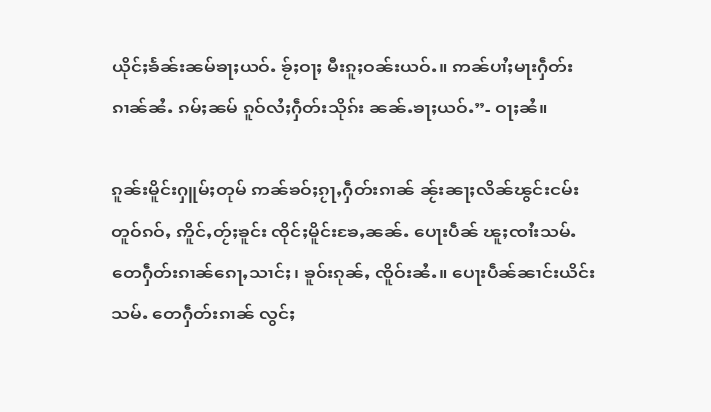ယိုင်ႈၶႅၼ်းၼမ်ၶႃႈယဝ်ႉ ၶႂ်ႈဝႃႈ မီးၵူႈဝၼ်းယဝ်ႉ။ ဢၼ်ပၢႆႈမႃးႁဵတ်း ၵၢၼ်ၼႆႉ ၵမ်ႈၼမ် ၵူဝ်လႆႈႁဵတ်းသိုၵ်း ၼၼ်ႉၶႃႈယဝ်ႉ”- ဝႃႈၼႆ။

ၵူၼ်းမိူင်းႁူမ်ႈတုမ် ဢၼ်ၶဝ်ႈၵႂႃႇႁဵတ်းၵၢၼ် ၼႂ်းၼႃႈလိၼ်ၽွင်းငမ်းတူဝ်ၵဝ်ႇ ဢိူင်ႇတႂ်ႈၶူင်း ၸိုင်ႈမိူင်းၶႄႇၼၼ်ႉ ပေႃးပဵၼ် ၽူႈၸၢႆးသမ်ႉ တေႁဵတ်းၵၢၼ်ၵေႃႇသၢင်ႈ၊ ၶူဝ်းၵုၼ်ႇ ၸိူဝ်းၼႆႉ။ ပေႃးပဵၼ်ၼၢင်းယိင်းသမ်ႉ တေႁဵတ်းၵၢၼ် လွင်ႈ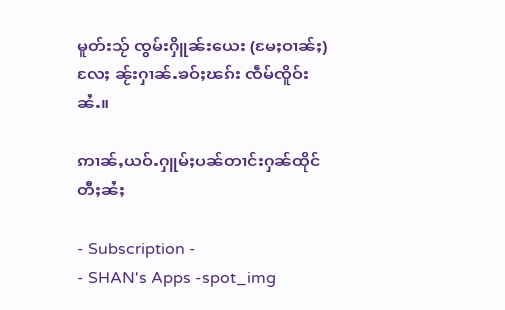မူတ်းသႂ် ၸွမ်းႁိူၼ်းယေး (မႄႈဝၢၼ်ႈ)လႄႈ ၼႂ်းႁၢၼ်ႉၶဝ်ႈၽၵ်း ၸဵမ်ၸိူဝ်းၼႆႉ။

ဢၢၼ်ႇယဝ်ႉႁူမ်ႈပၼ်တၢင်းႁၼ်ထိုင်တီႈၼႆႈ

- Subscription -
- SHAN's Apps -spot_img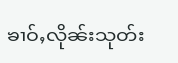ၶၢဝ်ႇလိုၼ်းသုတ်း